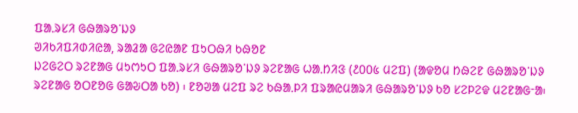ᱯᱟᱹᱨᱥᱤ ᱜᱷᱟᱨᱚᱸᱡᱽ
ᱣᱤᱠᱤᱯᱤᱰᱤᱭᱟ, ᱨᱟᱲᱟ ᱜᱮᱭᱟᱱ ᱯᱩᱛᱷᱤ ᱠᱷᱚᱱ
ᱡᱮᱜᱮᱛ ᱨᱮᱱᱟᱜ ᱢᱩᱬᱩᱛ ᱯᱟᱹᱨᱥᱤ ᱜᱷᱟᱨᱚᱸᱡᱽ ᱨᱮᱱᱟᱜ ᱦᱟᱹᱴᱤᱝ (᱒᱐᱐᱕ ᱢᱮᱯ) (ᱟᱫᱚᱢ ᱴᱷᱮᱱ ᱜᱷᱟᱨᱚᱸᱡᱽ ᱨᱮᱱᱟᱜ ᱚᱛᱱᱚᱜ ᱜᱟᱶᱛᱟ ᱠᱚ) ᱾ ᱱᱚᱣᱟ ᱢᱮᱯ ᱨᱮ ᱠᱷᱟᱹᱞᱤ ᱯᱨᱟᱭᱢᱟᱨᱤ ᱜᱷᱟᱨᱚᱸᱡᱽ ᱠᱚ ᱥᱮᱞᱮᱫ ᱢᱮᱱᱟᱜᱼᱟ᱾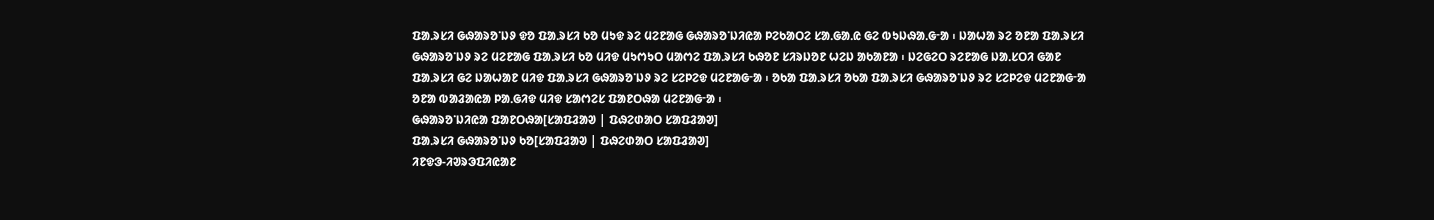ᱯᱟᱹᱨᱥᱤ ᱜᱷᱟᱨᱚᱸᱡᱽ ᱫᱚ ᱯᱟᱹᱨᱥᱤ ᱠᱚ ᱢᱩᱫ ᱨᱮ ᱢᱮᱱᱟᱜ ᱜᱷᱟᱨᱚᱸᱡᱤᱭᱟ ᱞᱮᱠᱟᱛᱮ ᱥᱟᱹᱜᱟᱹᱭ ᱜᱮ ᱵᱩᱡᱷᱟᱹᱜᱼᱟ ᱾ ᱡᱟᱦᱟ ᱨᱮ ᱚᱱᱟ ᱯᱟᱹᱨᱥᱤ ᱜᱷᱟᱨᱚᱸᱡᱽ ᱨᱮ ᱢᱮᱱᱟᱜ ᱯᱟᱹᱨᱥᱤ ᱠᱚ ᱢᱤᱫ ᱢᱩᱬᱩᱛ ᱢᱟᱬᱮ ᱯᱟᱹᱨᱥᱤ ᱠᱷᱚᱱ ᱥᱤᱨᱡᱚᱱ ᱦᱮᱡ ᱟᱠᱟᱱᱟ ᱾ ᱡᱮᱜᱮᱛ ᱨᱮᱱᱟᱜ ᱡᱟᱹᱥᱛᱤ ᱜᱟᱱ ᱯᱟᱹᱨᱥᱤ ᱜᱮ ᱡᱟᱦᱟᱱ ᱢᱤᱫ ᱯᱟᱹᱨᱥᱤ ᱜᱷᱟᱨᱚᱸᱡᱽ ᱨᱮ ᱥᱮᱞᱮᱫ ᱢᱮᱱᱟᱜᱼᱟ ᱾ ᱚᱠᱟ ᱯᱟᱹᱨᱥᱤ ᱚᱠᱟ ᱯᱟᱹᱨᱥᱤ ᱜᱷᱟᱨᱚᱸᱡᱽ ᱨᱮ ᱥᱮᱞᱮᱫ ᱢᱮᱱᱟᱜᱼᱟ ᱚᱱᱟ ᱵᱟᱲᱟᱭᱟ ᱞᱟᱹᱜᱤᱫ ᱢᱤᱫ ᱥᱟᱬᱮᱥ ᱯᱟᱱᱛᱷᱟ ᱢᱮᱱᱟᱜᱼᱟ ᱾
ᱜᱷᱟᱨᱚᱸᱡᱤᱭᱟ ᱯᱟᱱᱛᱷᱟ[ᱥᱟᱯᱲᱟᱣ | ᱯᱷᱮᱰᱟᱛ ᱥᱟᱯᱲᱟᱣ]
ᱯᱟᱹᱨᱥᱤ ᱜᱷᱟᱨᱚᱸᱡᱽ ᱠᱚ[ᱥᱟᱯᱲᱟᱣ | ᱯᱷᱮᱰᱟᱛ ᱥᱟᱯᱲᱟᱣ]
ᱤᱱᱫᱳ-ᱤᱣᱨᱳᱯᱤᱭᱟᱱ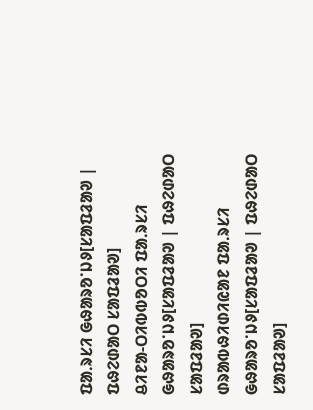ᱯᱟᱹᱨᱥᱤ ᱜᱷᱟᱨᱚᱸᱡᱽ[ᱥᱟᱯᱲᱟᱣ | ᱯᱷᱮᱰᱟᱛ ᱥᱟᱯᱲᱟᱣ]
ᱪᱤᱱᱟ-ᱛᱤᱵᱵᱚᱛᱤ ᱯᱟᱹᱨᱥᱤ ᱜᱷᱟᱨᱚᱸᱡᱽ[ᱥᱟᱯᱲᱟᱣ | ᱯᱷᱮᱰᱟᱛ ᱥᱟᱯᱲᱟᱣ]
ᱰᱨᱟᱵᱷᱤᱰᱤᱭᱟᱱ ᱯᱟᱹᱨᱥᱤ ᱜᱷᱟᱨᱚᱸᱡᱽ[ᱥᱟᱯᱲᱟᱣ | ᱯᱷᱮᱰᱟᱛ ᱥᱟᱯᱲᱟᱣ]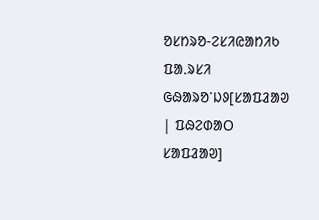ᱚᱥᱴᱨᱚ-ᱮᱥᱤᱭᱟᱴᱤᱠ ᱯᱟᱹᱨᱥᱤ ᱜᱷᱟᱨᱚᱸᱡᱽ[ᱥᱟᱯᱲᱟᱣ | ᱯᱷᱮᱰᱟᱛ ᱥᱟᱯᱲᱟᱣ]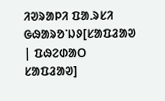ᱤᱣᱨᱟᱞᱤ ᱯᱟᱹᱨᱥᱤ ᱜᱷᱟᱨᱚᱸᱡᱽ[ᱥᱟᱯᱲᱟᱣ | ᱯᱷᱮᱰᱟᱛ ᱥᱟᱯᱲᱟᱣ]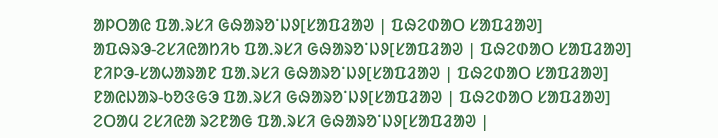ᱟᱞᱛᱟᱭ ᱯᱟᱹᱨᱥᱤ ᱜᱷᱟᱨᱚᱸᱡᱽ[ᱥᱟᱯᱲᱟᱣ | ᱯᱷᱮᱰᱟᱛ ᱥᱟᱯᱲᱟᱣ]
ᱟᱯᱷᱨᱳ-ᱮᱥᱤᱭᱟᱴᱤᱠ ᱯᱟᱹᱨᱥᱤ ᱜᱷᱟᱨᱚᱸᱡᱽ[ᱥᱟᱯᱲᱟᱣ | ᱯᱷᱮᱰᱟᱛ ᱥᱟᱯᱲᱟᱣ]
ᱱᱤᱞᱳ-ᱥᱟᱦᱟᱨᱟᱱ ᱯᱟᱹᱨᱥᱤ ᱜᱷᱟᱨᱚᱸᱡᱽ[ᱥᱟᱯᱲᱟᱣ | ᱯᱷᱮᱰᱟᱛ ᱥᱟᱯᱲᱟᱣ]
ᱱᱟᱭᱡᱟᱨ-ᱠᱚᱝᱜᱳ ᱯᱟᱹᱨᱥᱤ ᱜᱷᱟᱨᱚᱸᱡᱽ[ᱥᱟᱯᱲᱟᱣ | ᱯᱷᱮᱰᱟᱛ ᱥᱟᱯᱲᱟᱣ]
ᱮᱛᱟᱢ ᱮᱥᱤᱭᱟ ᱨᱮᱱᱟᱜ ᱯᱟᱹᱨᱥᱤ ᱜᱷᱟᱨᱚᱸᱡᱽ[ᱥᱟᱯᱲᱟᱣ |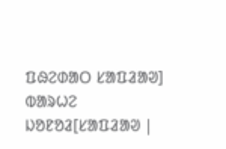ᱯᱷᱮᱰᱟᱛ ᱥᱟᱯᱲᱟᱣ]
ᱵᱟᱨᱦᱮ ᱡᱚᱱᱚᱲ[ᱥᱟᱯᱲᱟᱣ |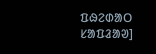ᱯᱷᱮᱰᱟᱛ ᱥᱟᱯᱲᱟᱣ]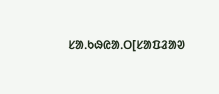ᱥᱟᱹᱠᱷᱭᱟᱹᱛ[ᱥᱟᱯᱲᱟᱣ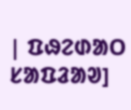| ᱯᱷᱮᱰᱟᱛ ᱥᱟᱯᱲᱟᱣ]